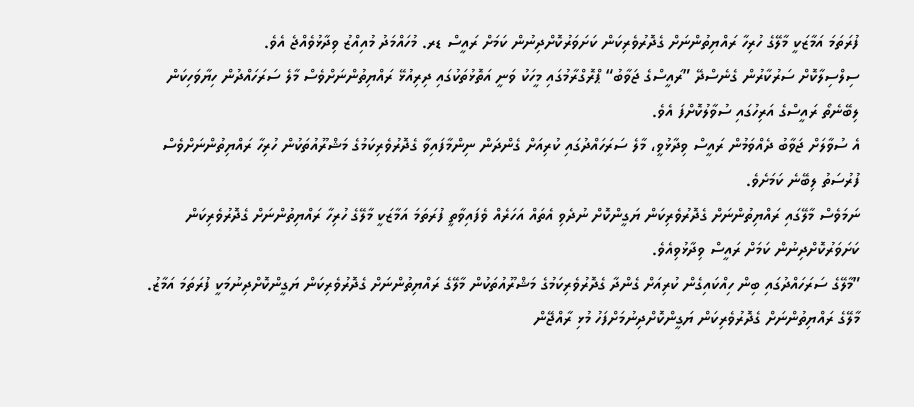ފުރަތަމަ އަމާޒަކީ މާލޭގެ ހުރިހާ ރައްޔިތުންނަށް ގެދޮރުވެރިކަން ކަށަވަރުކޮށްދިނުން ކަމަށް ރައީސް ޑރ. މުހައްމަދު މުއިއްޒު ވިދާޅުވެއްޖެ އެވެ.
ސިލްސިލާކޮށް ސަރުކާރުން ގެނެސްދޭ ”ރައީސްގެ ޖަވާބު“ ޕްރޮގްރާމުގައި މީހަކު ވަނީ އަތޮޅުތަކުގައި ދިރިއުޅޭ ރައްޔިތުންނަށްވެސް މާލެ ސަރަހައްދުން ހިޔާވަހިކަން ލިބޭނެތޯ ރައީސްގެ އަރިހުގައި ސުވާލުކޮށްފަ އެވެ.
އެ ސުވާލަށް ޖަވާބު ދެއްވަމުން ރައީސް ވިދާޅުވީ، މާލެ ސަރަހައްދުގައި ކުރިއަށް ގެންދަން ނިންމާފައިވާ ގެދޮރުވެރިކަމުގެ މަޝްރޫއުތަކުން ހުރިހާ ރައްޔިތުންނަށްވެސް ފުރުސަތު ލިބޭނެ ކަމަށެވެ.
ނަމަވެސް މާލޭގައި ރައްޔިތުންނަށް ގެދޮރުވެރިކަން ޔަގީންކޮށް ނުދެވި އެތައް އަހަރެއް ވެފައިވާތީ ފުރަތަމަ އަމާޒަކީ މާލޭގެ ހުރިހާ ރައްޔިތުންނަށް ގެދޮރުވެރިކަން ކަށަވަރުކޮށްދިނުން ކަމަށް ރައީސް ވިދާޅުވިއެވެ.
”މާލޭގެ ސަރަހައްދުގައި ބިން ހިއްކައިގެން ކުރިއަށް ގެންދާ ގެދޮރުވެރިކަމުގެ މަޝްރޫއުތަކުން މާލޭގެ ރައްޔިތުންނަށް ގެދޮރުވެރިކަން ޔަގީންކޮށްދިނުމަކީ ފުރަތަމަ އަމާޒު. މާލޭގެ ރައްޔިތުންނަށް ގެދޮރުވެރިކަން ޔަގީންކޮށްދިނުމަށްފަހު މުޅި ރާއްޖޭން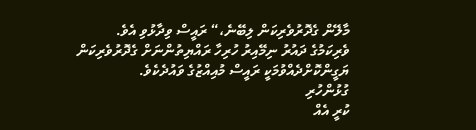މާލޭން ގެދޮރުވެރިކަން ލިބޭނެ،“ ރައީސް ވިދާޅުވި އެވެ.
ވެރިކަމުގެ ދައުރު ނިމޭއިރު ހުރިހާ ރައްޔިތުންނަށް ގެދޮރުވެރިކަން ޔަގީންކޮށްދެއްވުމަކީ ރައީސް މުއިއްޒުގެ ވައުދެކެވެ.
ގުޅުންހުރި
ކުރީ އެއް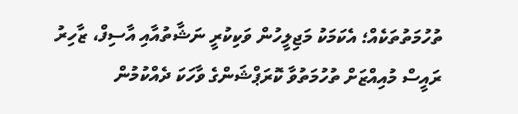ތުހުމަތުތަކެއް؛ އެކަމަކު މަޖިލީހުން ވަކިކުރީ ނަޝާތުއާއި އާސިފް، ޒާހިރު
ރައީސް މުއިއްޒަށް ތުހުމަތުވާ ކޮރަޕްޝަންގެ ވާހަކަ ދެއްކުމުން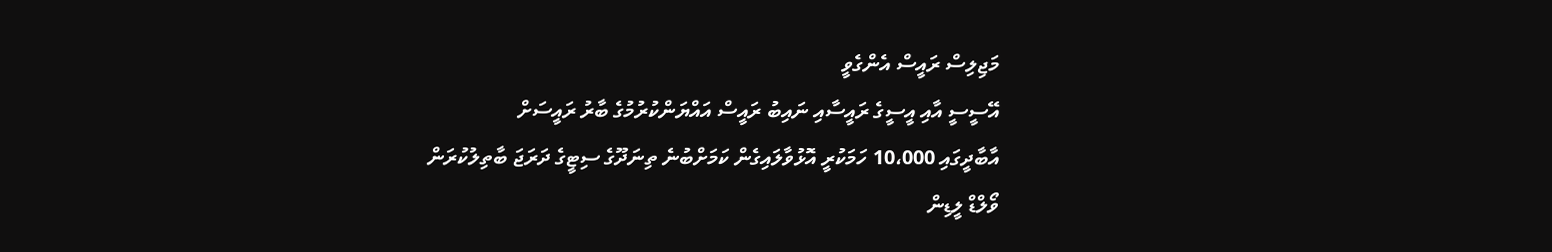މަޖިލިސް ރައީސް އެންގެވީ
އޭސީސީ އާއި އީސީގެ ރައީސާއި ނައިބު ރައީސް އައްޔަންކުރުމުގެ ބާރު ރައީސަށް
އާބާދީގައި 10،000 ހަމަކުރީ އޮޅުވާލައިގެން ކަމަށްބުނެ ތިނަދޫގެ ސިޓީގެ ދަރަޖަ ބާތިލުކުރަން
ވޯލްޑް ލީޑިން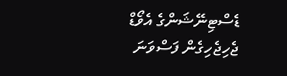ޑެސްޓިނޭޝަންގެ އެވޯޑް ޖެހިޖެހިގެން ފަސްވަނަ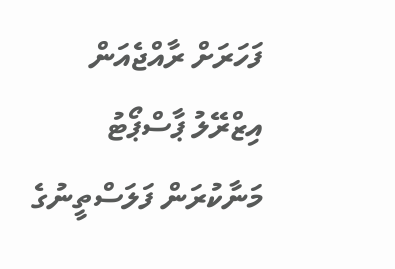ފަހަރަށް ރާއްޖެއަން
އިޒްރޭލު ޕާސްޕޯޓު މަނާކުރަން ފަލަސްތީނުގެ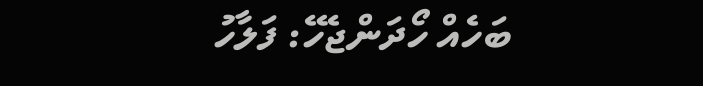ބަހެއް ހޯދަންޖެހޭ: ފަލާހު